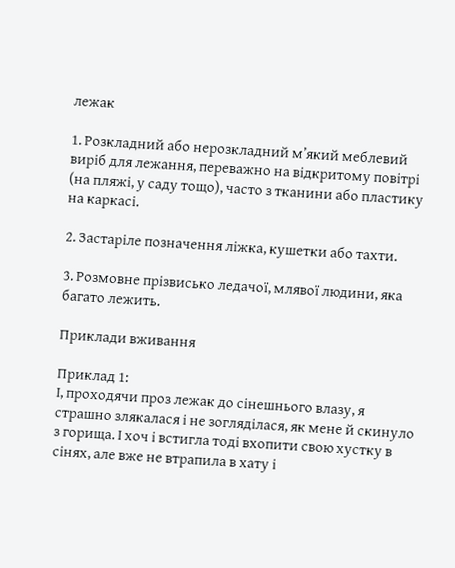лежак

1. Розкладний або нерозкладний м’який меблевий виріб для лежання, переважно на відкритому повітрі (на пляжі, у саду тощо), часто з тканини або пластику на каркасі.

2. Застаріле позначення ліжка, кушетки або тахти.

3. Розмовне прізвисько ледачої, млявої людини, яка багато лежить.

Приклади вживання

Приклад 1:
І, проходячи проз лежак до сінешнього влазу, я страшно злякалася і не зогляділася, як мене й скинуло з горища. І хоч і встигла тоді вхопити свою хустку в сінях, але вже не втрапила в хату і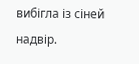вибігла із сіней надвір.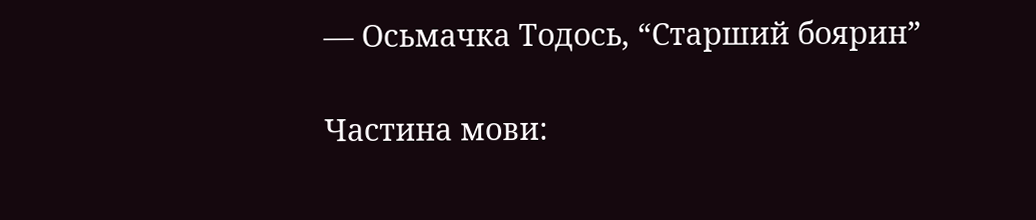— Осьмачка Тодось, “Старший боярин”

Частина мови: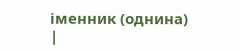іменник (однина) |